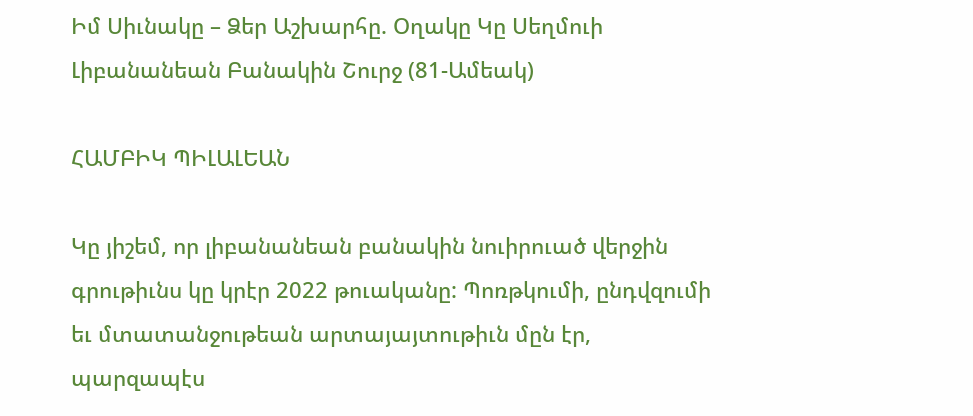Իմ Սիւնակը – Ձեր Աշխարհը. Օղակը Կը Սեղմուի Լիբանանեան Բանակին Շուրջ (81-Ամեակ)

ՀԱՄԲԻԿ ՊԻԼԱԼԵԱՆ

Կը յիշեմ, որ լիբանանեան բանակին նուիրուած վերջին գրութիւնս կը կրէր 2022 թուականը: Պոռթկումի, ընդվզումի եւ մտատանջութեան արտայայտութիւն մըն էր, պարզապէս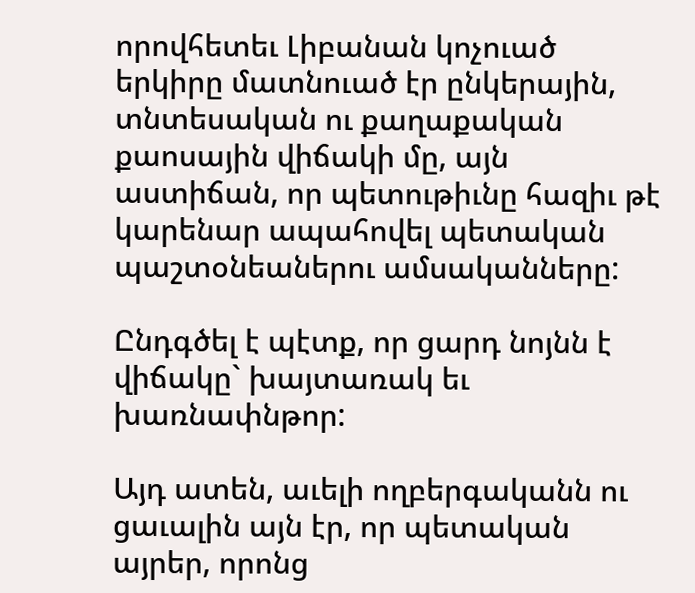որովհետեւ Լիբանան կոչուած երկիրը մատնուած էր ընկերային, տնտեսական ու քաղաքական քաոսային վիճակի մը, այն աստիճան, որ պետութիւնը հազիւ թէ կարենար ապահովել պետական պաշտօնեաներու ամսականները:

Ընդգծել է պէտք, որ ցարդ նոյնն է վիճակը` խայտառակ եւ խառնափնթոր:

Այդ ատեն, աւելի ողբերգականն ու ցաւալին այն էր, որ պետական այրեր, որոնց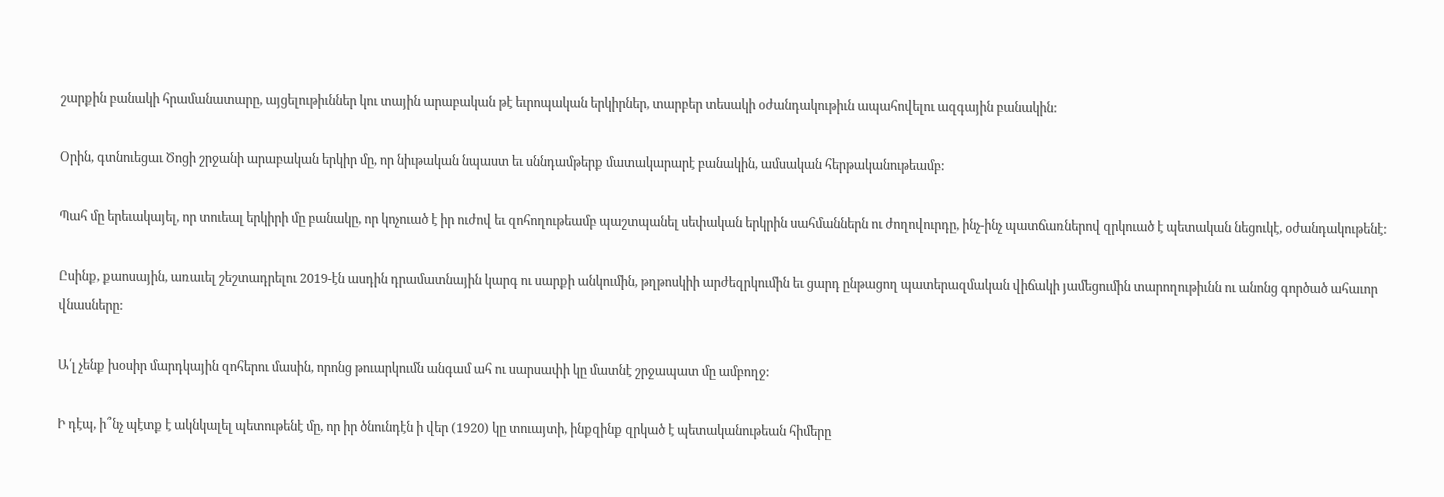շարքին բանակի հրամանատարը, այցելութիւններ կու տային արաբական թէ եւրոպական երկիրներ, տարբեր տեսակի օժանդակութիւն ապահովելու ազգային բանակին:

Օրին, գտնուեցաւ Ծոցի շրջանի արաբական երկիր մը, որ նիւթական նպաստ եւ սննդամթերք մատակարարէ բանակին, ամսական հերթականութեամբ:

Պահ մը երեւակայել, որ տուեալ երկիրի մը բանակը, որ կոչուած է իր ուժով եւ զոհողութեամբ պաշտպանել սեփական երկրին սահմաններն ու ժողովուրդը, ինչ-ինչ պատճառներով զրկուած է պետական նեցուկէ, օժանդակութենէ:

Ըսինք, քաոսային, առաւել շեշտադրելու 2019-էն ասդին դրամատնային կարգ ու սարքի անկումին, թղթոսկիի արժեզրկումին եւ ցարդ ընթացող պատերազմական վիճակի յամեցումին տարողութիւնն ու անոնց գործած ահաւոր վնասները:

Ա՛լ չենք խօսիր մարդկային զոհերու մասին, որոնց թուարկումն անգամ ահ ու սարսափի կը մատնէ շրջապատ մը ամբողջ:

Ի դէպ, ի՞նչ պէտք է ակնկալել պետութենէ մը, որ իր ծնունդէն ի վեր (1920) կը տուայտի, ինքզինք զրկած է պետականութեան հիմերը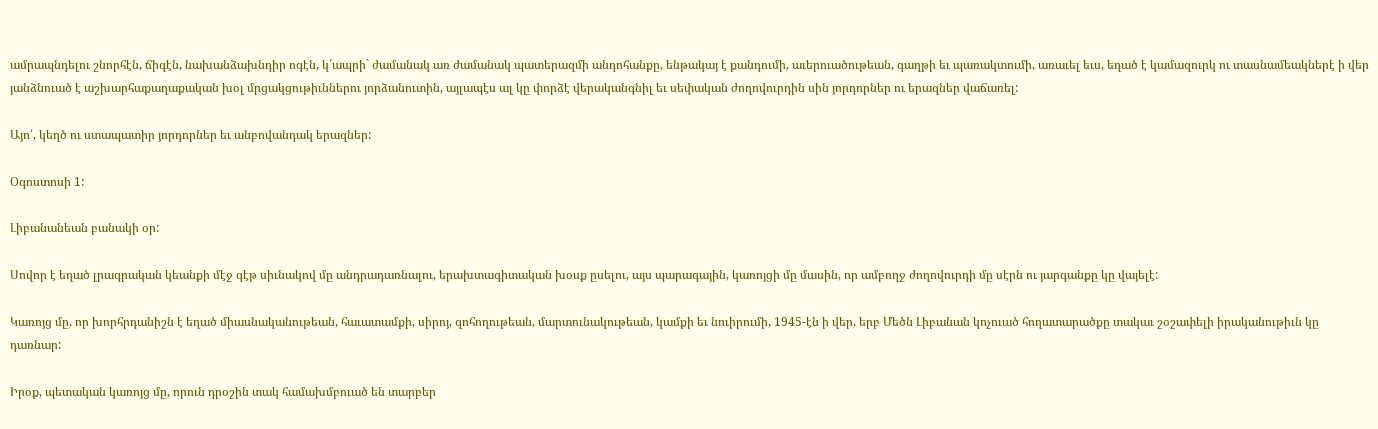ամրապնդելու շնորհէն, ճիգէն, նախանձախնդիր ոգէն, կ՛ապրի` ժամանակ առ ժամանակ պատերազմի անդոհանքը, ենթակայ է քանդումի, աւերուածութեան, գաղթի եւ պառակտումի, առաւել եւս, եղած է կամազուրկ ու տասնամեակներէ ի վեր յանձնուած է աշխարհաքաղաքական խօլ մրցակցութիւններու յորձանուտին, այլապէս ալ կը փորձէ վերականգնիլ եւ սեփական ժողովուրդին սին յորդորներ ու երազներ վաճառել:

Այո՛, կեղծ ու ստապատիր յորդորներ եւ անբովանդակ երազներ:

Օգոստոսի 1:

Լիբանանեան բանակի օր:

Սովոր է եղած լրագրական կեանքի մէջ գէթ սիւնակով մը անդրադառնալու, երախտագիտական խօսք ըսելու, այս պարագային, կառոյցի մը մասին, որ ամբողջ ժողովուրդի մը սէրն ու յարգանքը կը վայելէ:

Կառոյց մը, որ խորհրդանիշն է եղած միասնականութեան, հաւատամքի, սիրոյ, զոհողութեան, մարտունակութեան, կամքի եւ նուիրումի, 1945-էն ի վեր, երբ Մեծն Լիբանան կոչուած հողատարածքը տակաւ շօշափելի իրականութիւն կը դառնար:

Իրօք, պետական կառոյց մը, որուն դրօշին տակ համախմբուած են տարբեր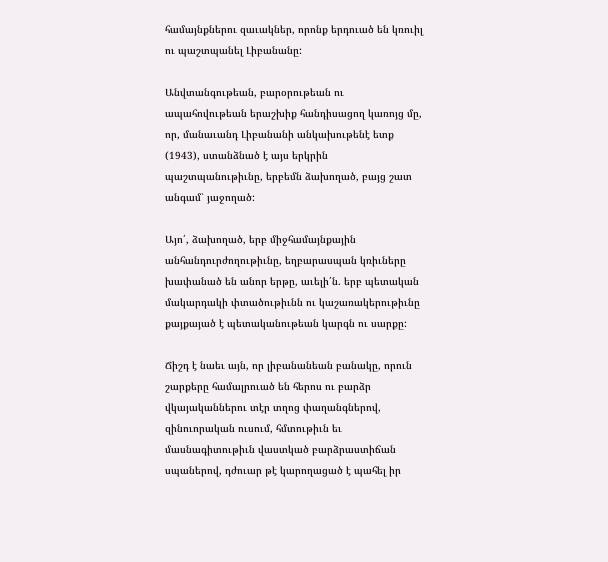համայնքներու զաւակներ, որոնք երդուած են կռուիլ ու պաշտպանել Լիբանանը:

Անվտանգութեան, բարօրութեան ու ապահովութեան երաշխիք հանդիսացող կառոյց մը, որ, մանաւանդ Լիբանանի անկախութենէ ետք (1943), ստանձնած է այս երկրին պաշտպանութիւնը, երբեմն ձախողած, բայց շատ անգամ` յաջողած:

Այո՛, ձախողած, երբ միջհամայնքային անհանդուրժողութիւնը, եղբարասպան կռիւները խափանած են անոր երթը, աւելի՛ն. երբ պետական մակարդակի փտածութիւնն ու կաշառակերութիւնը քայքայած է պետականութեան կարգն ու սարքը:

Ճիշդ է նաեւ այն, որ լիբանանեան բանակը, որուն շարքերը համալրուած են հերոս ու բարձր վկայականներու տէր տղոց փաղանգներով, զինուորական ուսում, հմտութիւն եւ մասնագիտութիւն վաստկած բարձրաստիճան սպաներով, դժուար թէ կարողացած է պահել իր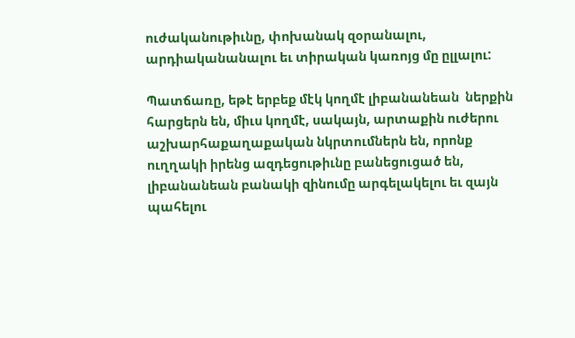ուժականութիւնը, փոխանակ զօրանալու, արդիականանալու եւ տիրական կառոյց մը ըլլալու:

Պատճառը, եթէ երբեք մէկ կողմէ լիբանանեան  ներքին հարցերն են, միւս կողմէ, սակայն, արտաքին ուժերու աշխարհաքաղաքական նկրտումներն են, որոնք ուղղակի իրենց ազդեցութիւնը բանեցուցած են, լիբանանեան բանակի զինումը արգելակելու եւ զայն պահելու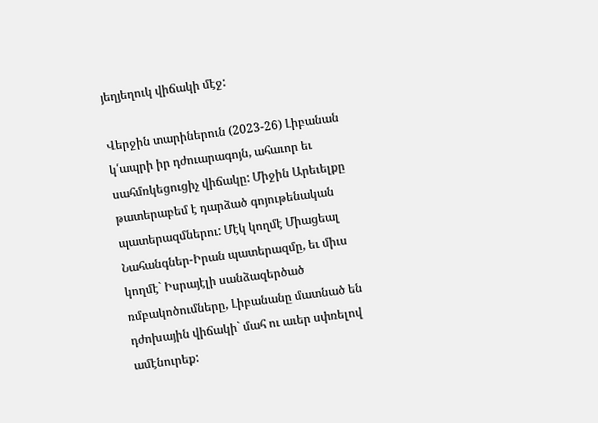յեղյեղուկ վիճակի մէջ:

Վերջին տարիներուն (2023-26) Լիբանան կ՛ապրի իր դժուարագոյն, ահաւոր եւ սահմռկեցուցիչ վիճակը: Միջին Արեւելքը թատերաբեմ է դարձած գոյութենական պատերազմներու: Մէկ կողմէ Միացեալ Նահանգներ-Իրան պատերազմը, եւ միւս կողմէ` Իսրայէլի սանձազերծած ռմբակոծումները, Լիբանանը մատնած են դժոխային վիճակի` մահ ու աւեր սփռելով ամէնուրեք: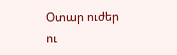Օտար ուժեր ու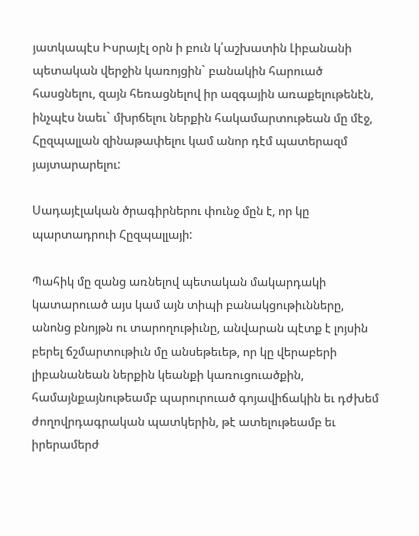յատկապէս Իսրայէլ օրն ի բուն կ՛աշխատին Լիբանանի պետական վերջին կառոյցին` բանակին հարուած հասցնելու, զայն հեռացնելով իր ազգային առաքելութենէն, ինչպէս նաեւ` մխրճելու ներքին հակամարտութեան մը մէջ, Հըզպալլան զինաթափելու կամ անոր դէմ պատերազմ յայտարարելու:

Սադայէլական ծրագիրներու փունջ մըն է, որ կը պարտադրուի Հըզպալլայի:

Պահիկ մը զանց առնելով պետական մակարդակի կատարուած այս կամ այն տիպի բանակցութիւնները, անոնց բնոյթն ու տարողութիւնը, անվարան պէտք է լոյսին բերել ճշմարտութիւն մը անսեթեւեթ, որ կը վերաբերի լիբանանեան ներքին կեանքի կառուցուածքին, համայնքայնութեամբ պարուրուած գոյավիճակին եւ դժխեմ ժողովրդագրական պատկերին, թէ ատելութեամբ եւ իրերամերժ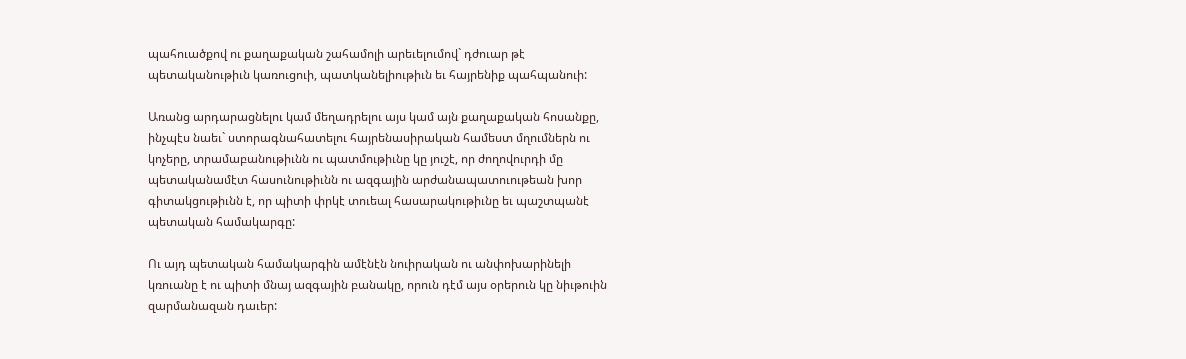պահուածքով ու քաղաքական շահամոլի արեւելումով` դժուար թէ պետականութիւն կառուցուի, պատկանելիութիւն եւ հայրենիք պահպանուի:

Առանց արդարացնելու կամ մեղադրելու այս կամ այն քաղաքական հոսանքը, ինչպէս նաեւ` ստորագնահատելու հայրենասիրական համեստ մղումներն ու կոչերը, տրամաբանութիւնն ու պատմութիւնը կը յուշէ, որ ժողովուրդի մը պետականամէտ հասունութիւնն ու ազգային արժանապատուութեան խոր գիտակցութիւնն է, որ պիտի փրկէ տուեալ հասարակութիւնը եւ պաշտպանէ պետական համակարգը:

Ու այդ պետական համակարգին ամէնէն նուիրական ու անփոխարինելի կռուանը է ու պիտի մնայ ազգային բանակը, որուն դէմ այս օրերուն կը նիւթուին զարմանազան դաւեր: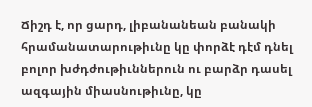Ճիշդ է, որ ցարդ, լիբանանեան բանակի հրամանատարութիւնը կը փորձէ դէմ դնել բոլոր խժդժութիւններուն ու բարձր դասել ազգային միասնութիւնը, կը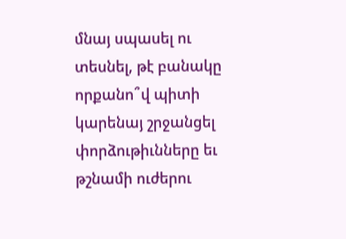մնայ սպասել ու տեսնել, թէ բանակը որքանո՞վ պիտի կարենայ շրջանցել փորձութիւնները եւ թշնամի ուժերու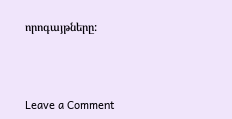որոգայթները:



Leave a Comment